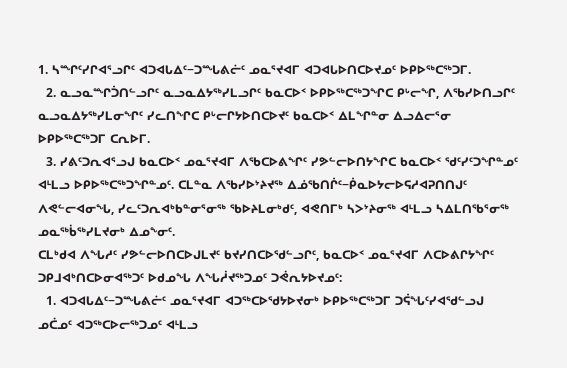1. ᓴᙱᑦᓯᒋᐊᕐᓗᒋᑦ ᐊᑐᐊᒐᐃᑦ−ᑐᙵᕕᓖᑦ ᓄᓇᕐᔪᐊᒥ ᐊᑐᐊᒐᐅᑎᑕᐅᔪᓄᑦ ᐅᑭᐅᖅᑕᖅᑐᒥ.
  2. ᓇᓗᓇᙱᑑᑎᓪᓗᒋᑦ ᓇᓗᓇᐃᔭᖅᓯᒪᓗᒋᑦ ᑲᓇᑕᐅᑉ ᐅᑭᐅᖅᑕᖅᑐᖏᑕ ᑭᒡᓕᖏ, ᐱᖃᓯᐅᑎᓗᒋᑦ ᓇᓗᓇᐃᔭᖅᓯᒪᓂᖏᑦ ᓯᓚᑎᖏᑕ ᑭᒡᓕᒋᔭᐅᑎᑕᐅᔪᑦ ᑲᓇᑕᐅᑉ ᐃᒪᖏᓐᓂ ᐃᓗᐃᓕᕐᓂ ᐅᑭᐅᖅᑕᖅᑐᒥ ᑕᕆᐅᒥ.
  3. ᓯᕕᑦᑐᕆᐊᕐᓗᒍ ᑲᓇᑕᐅᑉ ᓄᓇᕐᔪᐊᒥ ᐱᖃᑕᐅᕕᖏᑦ ᓯᕗᓪᓕᐅᑎᔭᖏᑕ ᑲᓇᑕᐅᑉ ᖁᑦᓯᑦᑐᖏᓐᓄᑦ ᐊᒻᒪᓗ ᐅᑭᐅᖅᑕᖅᑐᖏᓐᓄᑦ. ᑕᒪᓐᓇ ᐱᖃᓯᐅᔾᔨᔪᖅ ᐃᓅᖃᑎᒌᑦ−ᑮᓇᐅᔭᓕᐅᕋᓱᐊᕈᑎᑎᒍᑦ ᐱᕙᓪᓕᐊᓂᖓ, ᓯᓚᑦᑐᕆᐊᒃᑲᓐᓂᕐᓂᖅ ᖃᐅᔨᒪᓂᒃᑯᑦ, ᐊᕙᑎᒥᒃ ᓴᐳᔾᔨᓂᖅ ᐊᒻᒪᓗ ᓴᐃᒪᑎᖃᕐᓂᖅ ᓄᓇᖅᑳᖅᓯᒪᔪᓂᒃ ᐃᓄᖕᓂᑦ.
ᑕᒪᒃᑯᐊ ᐱᖓᓱᑦ ᓯᕗᓪᓕᐅᑎᑕᐅᒍᒪᔪᑦ ᑲᔪᓯᑎᑕᐅᖁᓪᓗᒋᑦ, ᑲᓇᑕᐅᑉ ᓄᓇᕐᔪᐊᒥ ᐱᑕᐅᕕᒋᔭᖏᑦ ᑐᑭᒧᐊᒃᑎᑕᐅᓂᐊᖅᑐᑦ ᐅᑯᓄᖓ ᐱᖓᓲᔪᖅᑐᓄᑦ ᑐᕚᕆᔭᐅᔪᓄᑦ:
  1. ᐊᑐᐊᒐᐃᑦ−ᑐᙵᕕᓖᑦ ᓄᓇᕐᔪᐊᒥ ᐊᑐᖅᑕᐅᖁᔭᐅᔪᓂᒃ ᐅᑭᐅᖅᑕᖅᑐᒥ ᑐᕌᖓᑦᓯᐊᖁᓪᓗᒍ ᓄᑖᓄᑦ ᐊᑐᖅᑕᐅᓕᖅᑐᓄᑦ ᐊᒻᒪᓗ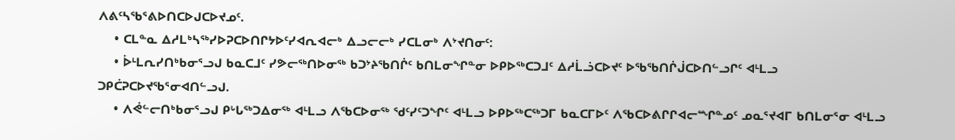ᐱᕕᑦᓴᖃᕐᕕᐅᑎᑕᐅᒍᑕᐅᔪᓄᑦ.
    • ᑕᒪᓐᓇ ᐃᓱᒪᒃᓴᖅᓯᐅᕈᑕᐅᑎᒋᔭᐅᑦᓯᐊᕆᐊᓕᒃ ᐃᓗᓕᓕᒃ ᓯᑕᒪᓂᒃ ᐱᔾᔪᑎᓂᑦ:
    • ᐆᒻᒪᕆᓯᑎᒃᑲᓂᕐᓗᒍ ᑲᓇᑕᒧᑦ ᓯᕗᓕᖅᑎᐅᓂᖅ ᑲᑐᔾᔨᖃᑎᒌᑦ ᑲᑎᒪᓂᖏᓐᓂ ᐅᑭᐅᖅᑕᑐᒧᑦ ᐃᓱᒫᓘᑕᐅᔪᑦ ᐅᖃᖃᑎᒌᒎᑕᐅᑎᓪᓗᒋᑦ ᐊᒻᒪᓗ ᑐᑭᑖᕈᑕᐅᔪᖃᕐᓂᐊᑎᓪᓗᒍ.
    • ᐱᕚᓪᓕᑎᒃᑲᓂᕐᓗᒍ ᑭᒡᒐᖅᑐᐃᓂᖅ ᐊᒻᒪᓗ ᐱᖃᑕᐅᓂᖅ ᖁᑦᓯᑦᑐᖏᑦ ᐊᒻᒪᓗ ᐅᑭᐅᖅᑕᖅᑐᒥ ᑲᓇᑕᒥᐅᑦ ᐱᖃᑕᐅᕕᒋᒋᐊᓕᙱᓐᓄᑦ ᓄᓇᕐᔪᐊᒥ ᑲᑎᒪᓂᕐᓂ ᐊᒻᒪᓗ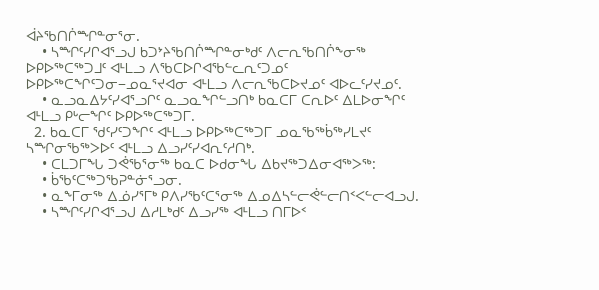ᐋᔨᖃᑎᒌᙱᓐᓂᕐᓂ.
    • ᓴᙱᑦᓯᒋᐊᕐᓗᒍ ᑲᑐᔾᔨᖃᑎᒌᙱᓐᓂᒃᑯᑦ ᐱᓕᕆᖃᑎᒌᖕᓂᖅ ᐅᑭᐅᖅᑕᖅᑐᒧᑦ ᐊᒻᒪᓗ ᐱᖃᑕᐅᒋᐊᖃᓪᓚᕆᑦᑐᓄᑦ ᐅᑭᐅᖅᑕᖏᑦᑐᓂ−ᓄᓇᕐᔪᐊᓂ ᐊᒻᒪᓗ ᐱᓕᕆᖃᑕᐅᔪᓄᑦ ᐊᐅᓚᑦᓯᔪᓄᑦ.
    • ᓇᓗᓇᐃᔭᑦᓯᐊᕐᓗᒋᑦ ᓇᓗᓇᖏᓪᓗᑎᒃ ᑲᓇᑕᒥ ᑕᕆᐅᑦ ᐃᒪᐅᓂᖏᑦ ᐊᒻᒪᓗ ᑭᒡᓕᖏᑦ ᐅᑭᐅᖅᑕᖅᑐᒥ.
  2. ᑲᓇᑕᒥ ᖁᑦᓯᑦᑐᖏᑦ ᐊᒻᒪᓗ ᐅᑭᐅᖅᑕᖅᑐᒥ ᓄᓇᖃᖅᑳᖅᓯᒪᔪᑦ ᓴᙱᓂᖃᖅᐳᐅᑦ ᐊᒻᒪᓗ ᐃᓗᓯᑦᓯᐊᕆᑦᓱᑎᒃ.
    • ᑕᒪᑐᒥᖓ ᑐᕚᖃᕐᓂᖅ ᑲᓇᑕ ᐅᑯᓂᖓ ᐃᑲᔪᖅᑐᐃᓂᐊᖅᐳᖅ:
    • ᑳᖃᑦᑕᖅᑐᖃᕈᓐᓃᕐᓗᓂ.
    • ᓇᖕᒥᓂᖅ ᐃᓅᓯᕐᒥᒃ ᑭᐱᓯᖃᑦᑕᕐᓂᖅ ᐃᓄᐃᓴᓪᓕᕚᓪᓕᑎᑉᐸᓪᓕᐊᓗᒍ.
    • ᓴᙱᑦᓯᒋᐊᕐᓗᒍ ᐃᓱᒪᒃᑯᑦ ᐃᓗᓯᖅ ᐊᒻᒪᓗ ᑎᒥᐅᑉ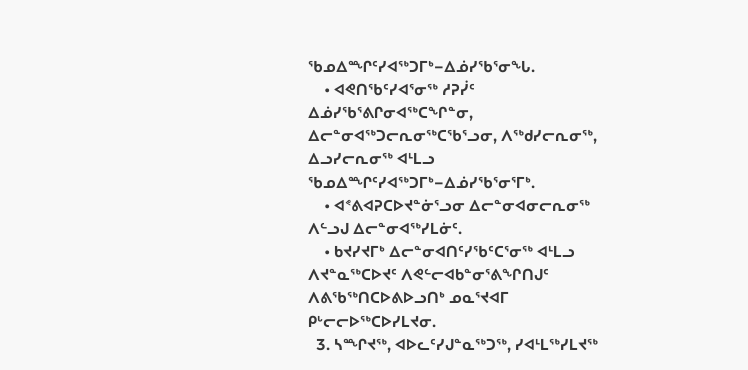ᖃᓄᐃᙱᑦᓯᐊᖅᑐᒥᒃ−ᐃᓅᓯᖃᕐᓂᖓ.
    • ᐊᕙᑎᖃᑦᓯᐊᕐᓂᖅ ᓱᕈᓰᑦ ᐃᓅᓯᖃᕐᕕᒋᓂᐊᖅᑕᖏᓐᓂ, ᐃᓕᓐᓂᐊᖅᑐᓕᕆᓂᖅᑕᖃᕐᓗᓂ, ᐱᖅᑯᓯᓕᕆᓂᖅ, ᐃᓗᓯᓕᕆᓂᖅ ᐊᒻᒪᓗ ᖃᓄᐃᙱᑦᓯᐊᖅᑐᒥᒃ−ᐃᓅᓯᖃᕐᓂᕐᒥᒃ.
    • ᐊᕝᕕᐊᕈᑕᐅᔪᓐᓃᕐᓗᓂ ᐃᓕᓐᓂᐊᓂᓕᕆᓂᖅ ᐱᓪᓗᒍ ᐃᓕᓐᓂᐊᖅᓯᒪᓃᑦ.
    • ᑲᔪᓯᔪᒥᒃ ᐃᓕᓐᓂᐊᑎᑦᓯᖃᑦᑕᕐᓂᖅ ᐊᒻᒪᓗ ᐱᔪᓐᓇᖅᑕᐅᔪᑦ ᐱᕙᓪᓕᐊᑲᓐᓂᕐᕕᖏᑎᒍᑦ ᐱᕕᖃᖅᑎᑕᐅᕕᐅᓗᑎᒃ ᓄᓇᕐᔪᐊᒥ ᑭᒡᓕᓕᐅᖅᑕᐅᓯᒪᔪᓂ.
  3. ᓴᙱᔪᖅ, ᐊᐅᓚᑦᓯᒍᓐᓇᖅᑐᖅ, ᓯᐊᒻᒪᖅᓯᒪᔪᖅ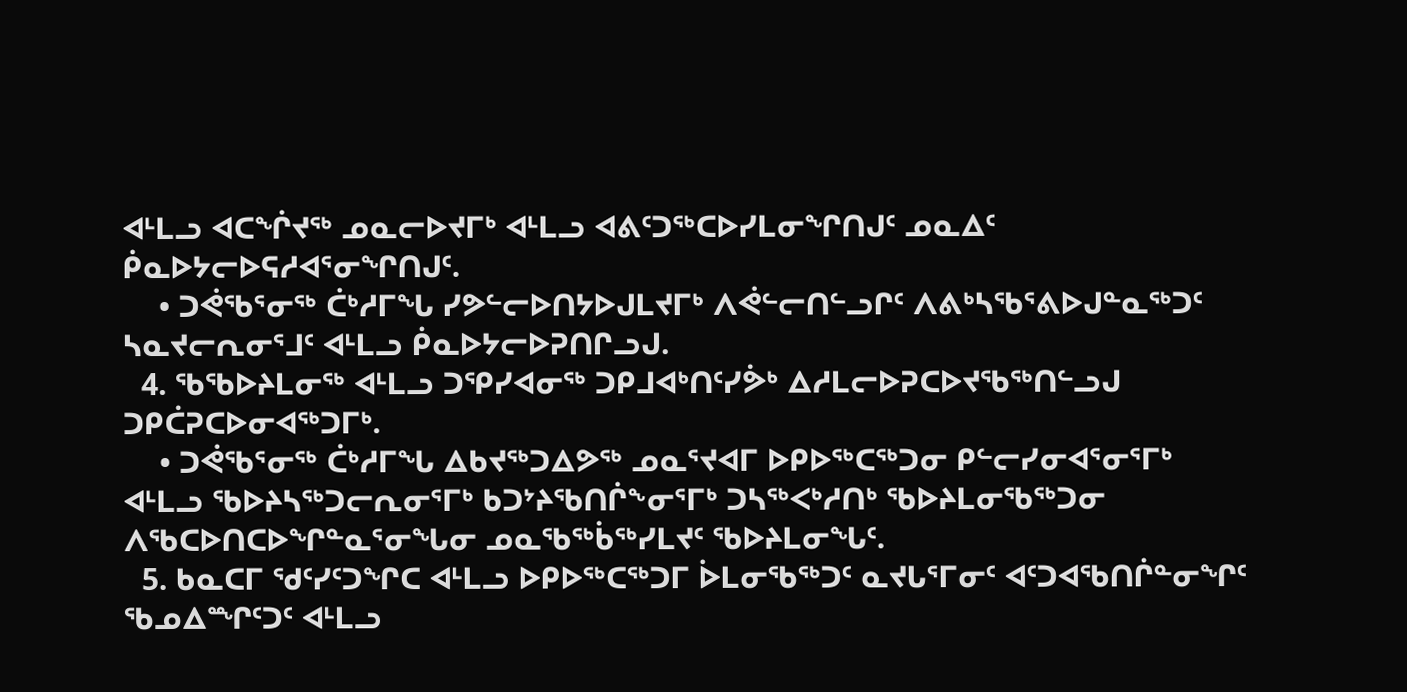ᐊᒻᒪᓗ ᐊᑕᖐᔪᖅ ᓄᓇᓕᐅᔪᒥᒃ ᐊᒻᒪᓗ ᐊᕕᑦᑐᖅᑕᐅᓯᒪᓂᖏᑎᒍᑦ ᓄᓇᐃᑦ ᑮᓇᐅᔭᓕᐅᕋᓱᐊᕐᓂᖏᑎᒍᑦ.
    • ᑐᕚᖃᕐᓂᖅ ᑖᒃᓱᒥᖓ ᓯᕗᓪᓕᐅᑎᔭᐅᒍᒪᔪᒥᒃ ᐱᕚᓪᓕᑎᓪᓗᒋᑦ ᐱᕕᒃᓴᖃᕐᕕᐅᒍᓐᓇᖅᑐᑦ ᓴᓇᔪᓕᕆᓂᕐᒧᑦ ᐊᒻᒪᓗ ᑮᓇᐅᔭᓕᐅᕈᑎᒋᓗᒍ.
  4. ᖃᖃᐅᔨᒪᓂᖅ ᐊᒻᒪᓗ ᑐᕿᓯᐊᓂᖅ ᑐᑭᒧᐊᒃᑎᑦᓯᕘᒃ ᐃᓱᒪᓕᐅᕈᑕᐅᔪᖃᖅᑎᓪᓗᒍ ᑐᑭᑖᕈᑕᐅᓂᐊᖅᑐᒥᒃ.
    • ᑐᕚᖃᕐᓂᖅ ᑖᒃᓱᒥᖓ ᐃᑲᔪᖅᑐᐃᕗᖅ ᓄᓇᕐᔪᐊᒥ ᐅᑭᐅᖅᑕᖅᑐᓂ ᑭᓪᓕᓯᓂᐊᕐᓂᕐᒥᒃ ᐊᒻᒪᓗ ᖃᐅᔨᓴᖅᑐᓕᕆᓂᕐᒥᒃ ᑲᑐᔾᔨᖃᑎᒌᖕᓂᕐᒥᒃ ᑐᓴᖅᐸᒃᓱᑎᒃ ᖃᐅᔨᒪᓂᖃᖅᑐᓂ ᐱᖃᑕᐅᑎᑕᐅᖏᓐᓇᕐᓂᖓᓂ ᓄᓇᖃᖅᑳᖅᓯᒪᔪᑦ ᖃᐅᔨᒪᓂᖓᑦ.
  5. ᑲᓇᑕᒥ ᖁᑦᓯᑦᑐᖏᑕ ᐊᒻᒪᓗ ᐅᑭᐅᖅᑕᖅᑐᒥ ᐆᒪᓂᖃᖅᑐᑦ ᓇᔪᒐᕐᒥᓂᑦ ᐊᑦᑐᐊᖃᑎᒌᓐᓂᖏᑦ ᖃᓄᐃᙱᑦᑐᑦ ᐊᒻᒪᓗ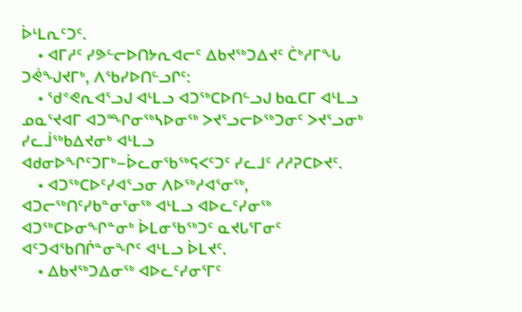ᐆᒻᒪᕆᑦᑐᑦ.
    • ᐊᒥᓱᑦ ᓯᕗᓪᓕᐅᑎᔭᕆᐊᓕᑦ ᐃᑲᔪᖅᑐᐃᔪᑦ ᑖᒃᓱᒥᖓ ᑐᕚᖑᔪᒥᒃ, ᐱᖃᓯᐅᑎᓪᓗᒋᑦ:
    • ᖁᕝᕙᕆᐊᕐᓗᒍ ᐊᒻᒪᓗ ᐊᑐᖅᑕᐅᑎᓪᓗᒍ ᑲᓇᑕᒥ ᐊᒻᒪᓗ ᓄᓇᕐᔪᐊᒥ ᐊᑐᙱᓂᖅᓴᐅᓂᖅ ᐳᔪᕐᓗᓕᐅᖅᑐᓂᑦ ᐳᔪᕐᓗᓂᒃ ᓯᓚᒨᖅᑲᐃᔪᓂᒃ ᐊᒻᒪᓗ ᐊᑯᓂᐅᖏᑦᑐᒥᒃ−ᐆᓚᓂᖃᖅᕋᐸᑦᑐᑦ ᓯᓚᒧᑦ ᓱᓱᕈᑕᐅᔪᑦ.
    • ᐊᑐᖅᑕᐅᑦᓯᐊᕐᓗᓂ ᐱᐅᖅᓱᐊᕐᓂᖅ, ᐊᑐᓕᖅᑎᑦᓯᑲᓐᓂᕐᓂᖅ ᐊᒻᒪᓗ ᐊᐅᓚᑦᓯᓂᖅ ᐊᑐᖅᑕᐅᓂᖏᓐᓂᒃ ᐆᒪᓂᖃᖅᑐᑦ ᓇᔪᒐᕐᒥᓂᑦ ᐊᑦᑐᐊᖃᑎᒌᓐᓂᖏᑦ ᐊᒻᒪᓗ ᐆᒪᔪᑦ.
    • ᐃᑲᔪᖅᑐᐃᓂᖅ ᐊᐅᓚᑦᓯᓂᕐᒥᑦ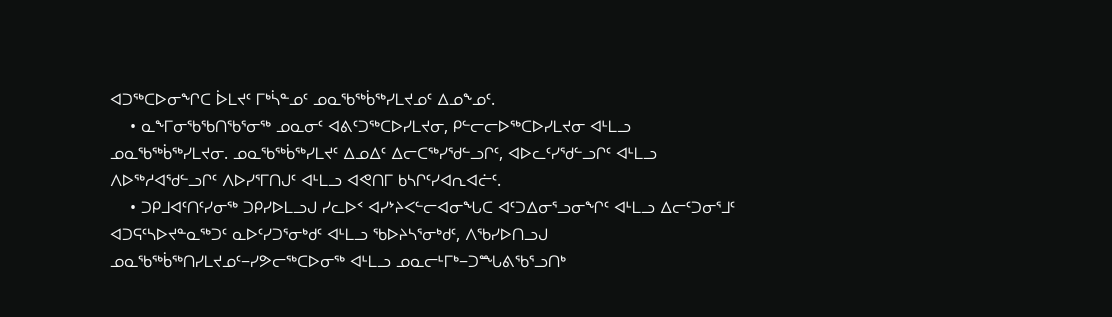ᐊᑐᖅᑕᐅᓂᖏᑕ ᐆᒪᔪᑦ ᒥᒃᓵᓐᓄᑦ ᓄᓇᖃᖅᑳᖅᓯᒪᔪᓄᑦ ᐃᓄᖕᓄᑦ.
    • ᓇᖕᒥᓂᖃᖃᑎᖃᕐᓂᖅ ᓄᓇᓂᑦ ᐊᕕᑦᑐᖅᑕᐅᓯᒪᔪᓂ, ᑭᓪᓕᓕᐅᖅᑕᐅᓯᒪᔪᓂ ᐊᒻᒪᓗ ᓄᓇᖃᖅᑳᖅᓯᒪᔪᓂ. ᓄᓇᖃᖅᑳᖅᓯᒪᔪᑦ ᐃᓄᐃᑦ ᐃᓕᑕᖅᓯᖁᓪᓗᒋᑦ, ᐊᐅᓚᑦᓯᖁᓪᓗᒋᑦ ᐊᒻᒪᓗ ᐱᐅᖅᓱᐊᖁᓪᓗᒋᑦ ᐱᐅᓯᕐᒥᑎᒍᑦ ᐊᒻᒪᓗ ᐊᕙᑎᒥ ᑲᓴᒋᑦᓯᐊᕆᐊᓖᑦ.
    • ᑐᑭᒧᐊᑦᑎᑦᓯᓂᖅ ᑐᑭᓯᐅᒪᓗᒍ ᓯᓚᐅᑉ ᐊᓯᔾᔨᐸᓪᓕᐊᓂᖓᑕ ᐊᑦᑐᐃᓂᕐᓗᓂᖏᑦ ᐊᒻᒪᓗ ᐃᓕᑦᑐᓂᕐᒧᑦ ᐊᑐᕋᑦᓴᐅᔪᓐᓇᖅᑐᑦ ᓇᐅᑦᓯᑐᕐᓂᒃᑯᑦ ᐊᒻᒪᓗ ᖃᐅᔨᓴᕐᓂᒃᑯᑦ, ᐱᖃᓯᐅᑎᓗᒍ ᓄᓇᖃᖅᑳᖅᑎᓯᒪᔪᓄᑦ−ᓯᕗᓕᖅᑕᐅᓂᖅ ᐊᒻᒪᓗ ᓄᓇᓕᒻᒥᒃ−ᑐᙵᕕᖃᕐᓗᑎᒃ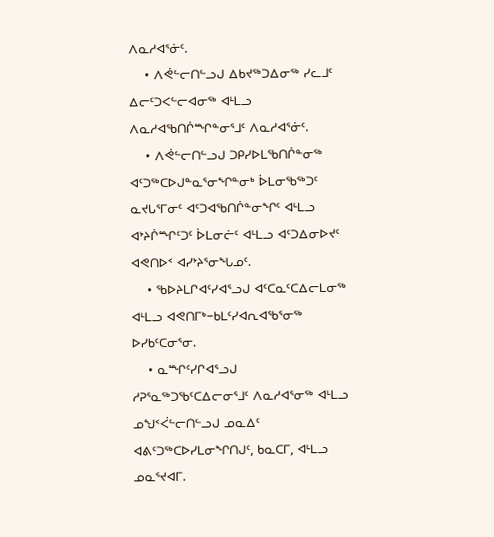ᐱᓇᓱᐊᕐᓃᑦ.
    • ᐱᕚᓪᓕᑎᓪᓗᒍ ᐃᑲᔪᖅᑐᐃᓂᖅ ᓯᓚᒧᑦ ᐃᓕᑦᑐᐸᓪᓕᐊᓂᖅ ᐊᒻᒪᓗ ᐱᓇᓱᐊᖃᑎᒌᙱᓐᓂᕐᒧᑦ ᐱᓇᓱᐊᕐᓃᑦ.
    • ᐱᕚᓪᓕᑎᓪᓗᒍ ᑐᑭᓯᐅᒪᖃᑎᒌᓐᓂᖅ ᐊᑦᑐᖅᑕᐅᒍᓐᓇᕐᓂᖏᓐᓂᒃ ᐆᒪᓂᖃᖅᑐᑦ ᓇᔪᒐᕐᒥᓂᑦ ᐊᑦᑐᐊᖃᑎᒌᓐᓂᖏᑦ ᐊᒻᒪᓗ ᐊᔾᔨᒌᙱᑦᑐᑦ ᐆᒪᓂᓖᑦ ᐊᒻᒪᓗ ᐊᑦᑐᐃᓂᐅᔪᑦ ᐊᕙᑎᐅᑉ ᐊᓯᔾᔨᕐᓂᖓᓄᑦ.
    • ᖃᐅᔨᒪᒋᐊᑦᓯᐊᕐᓗᒍ ᐊᑦᑕᓇᑦᑕᐃᓕᒪᓂᖅ ᐊᒻᒪᓗ ᐊᕙᑎᒥᒃ−ᑲᒪᑦᓯᐊᕆᐊᖃᕐᓂᖅ ᐅᓯᑲᑦᑕᓂᕐᓂ.
    • ᓇᙱᑦᓯᒋᐊᕐᓗᒍ ᓱᕈᕐᓇᖅᑐᖃᑦᑕᐃᓕᓂᕐᒧᑦ ᐱᓇᓱᐊᕐᓂᖅ ᐊᒻᒪᓗ ᓄᖑᑉᐹᓪᓕᑎᓪᓗᒍ ᓄᓇᐃᑦ ᐊᕕᑦᑐᖅᑕᐅᓯᒪᓂᖏᑎᒍᑦ, ᑲᓇᑕᒥ, ᐊᒻᒪᓗ ᓄᓇᕐᔪᐊᒥ.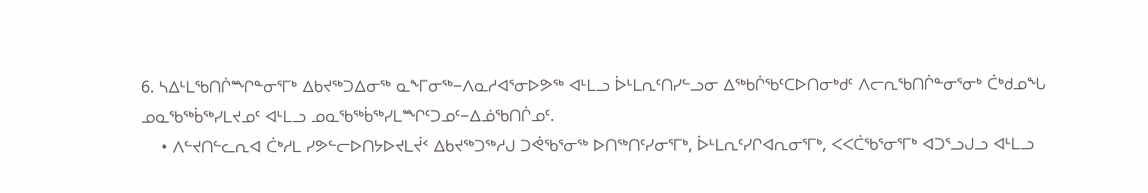6. ᓴᐃᒻᒪᖃᑎᒌᙱᓐᓂᕐᒥᒃ ᐃᑲᔪᖅᑐᐃᓂᖅ ᓇᖕᒥᓂᖅ−ᐱᓇᓱᐊᕐᓂᐅᕗᖅ ᐊᒻᒪᓗ ᐆᒻᒪᕆᑦᑎᓯᓪᓗᓂ ᐃᖅᑲᒌᖃᑦᑕᐅᑎᓂᒃᑯᑦ ᐱᓕᕆᖃᑎᒌᓐᓂᕐᓂᒃ ᑖᒃᑯᓄᖓ ᓄᓇᖃᖅᑳᖅᓯᒪᔪᓄᑦ ᐊᒻᒪᓗ ᓄᓇᖃᖅᑳᖅᓯᒪᙱᑦᑐᓄᑦ−ᐃᓅᖃᑎᒌᓄᑦ.
    • ᐱᓪᔪᑎᓪᓚᕆᐊ ᑖᒃᓱᒪ ᓯᕗᓪᓕᐅᑎᔭᐅᔪᒪᔫᑉ ᐃᑲᔪᖅᑐᖅᓱᒍ ᑐᕚᖃᕐᓂᖅ ᐅᑎᖅᑎᑦᓯᓂᕐᒥᒃ, ᐆᒻᒪᕆᑦᓯᒋᐊᕆᓂᕐᒥᒃ, ᐸᐸᑖᖃᕐᓂᕐᒥᒃ ᐊᑐᕐᓗᒍᓗ ᐊᒻᒪᓗ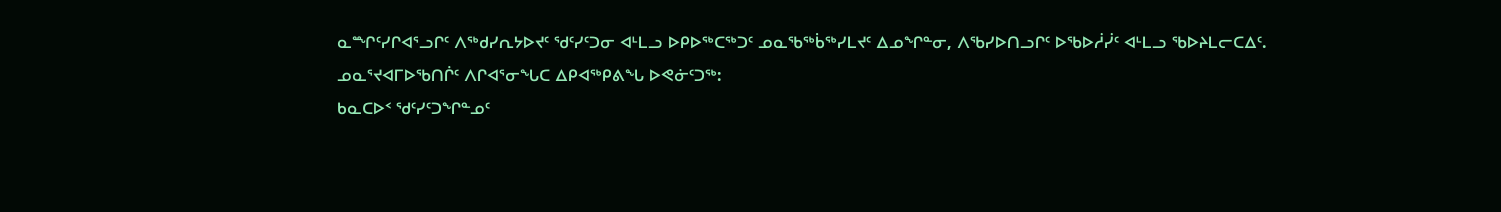ᓇᙱᑦᓯᒋᐊᕐᓗᒋᑦ ᐱᖅᑯᓯᕆᔭᐅᔪᑦ ᖁᑦᓯᑦᑐᓂ ᐊᒻᒪᓗ ᐅᑭᐅᖅᑕᖅᑐᑦ ᓄᓇᖃᖅᑳᖅᓯᒪᔪᑦ ᐃᓄᖏᓐᓂ, ᐱᖃᓯᐅᑎᓗᒋᑦ ᐅᖃᐅᓲᓰᑦ ᐊᒻᒪᓗ ᖃᐅᔨᒪᓕᑕᐃᑦ.
ᓄᓇᕐᔪᐊᒥᐅᖃᑎᒌᑦ ᐱᒋᐊᕐᓂᖓᑕ ᐃᑭᐊᖅᑭᕕᖓ ᐅᕙᓃᑦᑐᖅ:
ᑲᓇᑕᐅᑉ ᖁᑦᓯᑦᑐᖏᓐᓄᑦ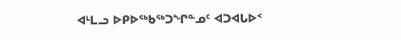ᐊᒻᒪᓗ ᐅᑭᐅᖅᑲᖅᑐᖏᓐᓄᑦ ᐊᑐᐊᒐᐅᑉ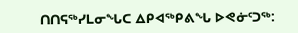ᑎᑎᕋᖅᓯᒪᓂᖓᑕ ᐃᑭᐊᖅᑭᕕᖓ ᐅᕙᓃᑦᑐᖅ: